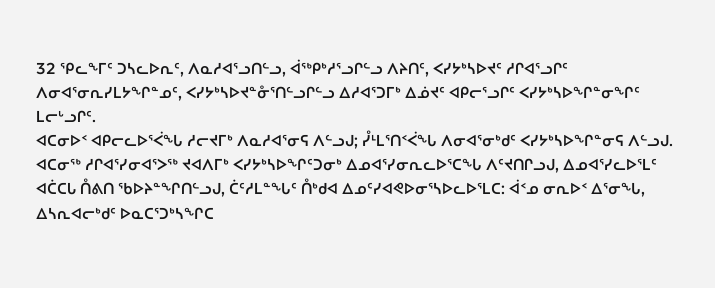32 ᕿᓚᖕᒥᑦ ᑐᓴᓚᐅᕆᑦ, ᐱᓇᓱᐊᕐᓗᑎᓪᓗ, ᐋᖅᑭᒃᓱᕐᓗᒋᓪᓗ ᐱᔨᑎᑦ, ᐸᓯᔭᒃᓴᐅᔪᑦ ᓱᒋᐊᕐᓗᒋᑦ ᐱᓂᐊᕐᓂᕆᓯᒪᔭᖏᓐᓄᑦ, ᐸᓯᔭᒃᓴᐅᔪᓐᓁᕐᑎᓪᓗᒋᓪᓗ ᐃᓱᐊᕐᑐᒥᒃ ᐃᓅᔪᑦ ᐊᑭᓕᕐᓗᒋᑦ ᐸᓯᔭᒃᓴᐅᖏᓐᓂᖏᑦ ᒪᓕᒡᓗᒋᑦ.
ᐊᑕᓂᐅᑉ ᐊᑭᓕᓚᐅᕐᐹᖓ ᓱᓕᔪᒥᒃ ᐱᓇᓱᐊᕐᓂᕋ ᐱᓪᓗᒍ; ᓮᒻᒪᕐᑎᑉᐹᖓ ᐱᓂᐊᕐᓂᒃᑯᑦ ᐸᓯᔭᒃᓴᐅᖏᓐᓂᕋ ᐱᓪᓗᒍ.
ᐊᑕᓂᖅ ᓱᒋᐊᕐᓯᓂᐊᕐᐳᖅ ᔪᐊᐱᒥᒃ ᐸᓯᔭᒃᓴᐅᖏᑦᑐᓂᒃ ᐃᓄᐊᕐᓯᓂᕆᓚᐅᕐᑕᖓ ᐱᑦᔪᑎᒋᓗᒍ, ᐃᓄᐊᕐᓯᓚᐅᕐᒪᑦ ᐊᑖᑕᒐ ᑍᕕᑎ ᖃᐅᔨᓐᖏᑎᓪᓗᒍ, ᑖᑦᓱᒪᓐᖓᑦ ᑍᒃᑯᐊ ᐃᓄᑦᓯᐊᕙᐅᓂᕐᓴᐅᓚᐅᕐᒪᑕ: ᐋᑉᓄ ᓂᕆᐅᑉ ᐃᕐᓂᖓ, ᐃᓴᕆᐊᓕᒃᑯᑦ ᐅᓇᑕᕐᑐᒃᓴᖏᑕ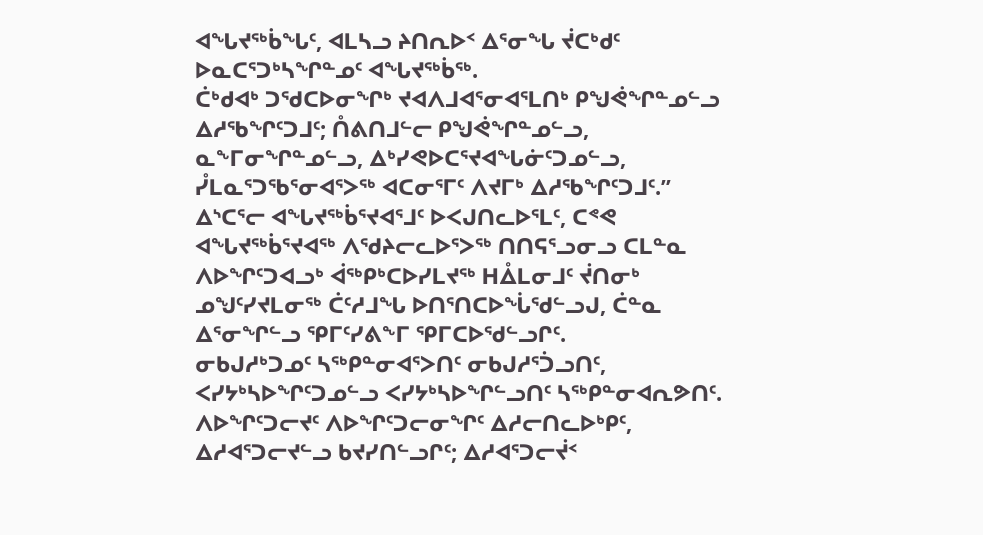ᐊᖓᔪᖅᑳᖓᑦ, ᐊᒪᓴᓗ ᔨᑎᕆᐅᑉ ᐃᕐᓂᖓ ᔫᑕᒃᑯᑦ ᐅᓇᑕᕐᑐᒃᓴᖏᓐᓄᑦ ᐊᖓᔪᖅᑳᖅ.
ᑖᒃᑯᐊᒃ ᑐᖁᑕᐅᓂᖏᒃ ᔪᐊᐱᒧᐊᕐᓂᐊᕐᒪᑎᒃ ᑭᖑᕚᖏᓐᓄᓪᓗ ᐃᓱᖃᖏᑦᑐᒧᑦ; ᑍᕕᑎᒧᓪᓕ ᑭᖑᕚᖏᓐᓄᓪᓗ, ᓇᖕᒥᓂᖏᓐᓄᓪᓗ, ᐃᒃᓯᕙᐅᑕᕐᔪᐊᖓᓃᑦᑐᓄᓪᓗ, ᓮᒪᓇᕐᑐᖃᕐᓂᐊᕐᐳᖅ ᐊᑕᓂᕐᒥᑦ ᐱᔪᒥᒃ ᐃᓱᖃᖏᑦᑐᒧᑦ.”
ᐃᔅᑕᕐᓕ ᐊᖓᔪᖅᑳᕐᔪᐊᕐᒧᑦ ᐅᐸᒍᑎᓚᐅᕐᒪᑦ, ᑕᕝᕙ ᐊᖓᔪᖅᑳᕐᔪᐊᖅ ᐱᖁᔨᓕᓚᐅᕐᐳᖅ ᑎᑎᕋᕐᓗᓂᓗ ᑕᒪᓐᓇ ᐱᐅᖏᑦᑐᐊᓗᒃ ᐋᖅᑭᒃᑕᐅᓯᒪᔪᖅ ᕼᐂᒪᓂᒧᑦ ᔫᑎᓂᒃ ᓄᖑᑦᓯᔪᒪᓂᖅ ᑖᑦᓱᒧᖓ ᐅᑎᕐᑎᑕᐅᖔᖁᓪᓗᒍ, ᑖᓐᓇ ᐃᕐᓂᖏᓪᓗ ᕿᒥᑦᓯᕕᖕᒥ ᕿᒥᑕᐅᖁᓪᓗᒋᑦ.
ᓂᑲᒍᓱᒃᑐᓄᑦ ᓴᖅᑭᓐᓂᐊᕐᐳᑎᑦ ᓂᑲᒍᓱᕐᑑᓗᑎᑦ, ᐸᓯᔭᒃᓴᐅᖏᑦᑐᓄᓪᓗ ᐸᓯᔭᒃᓴᐅᖏᓪᓗᑎᑦ ᓴᖅᑭᓐᓂᐊᕆᕗᑎᑦ.
ᐱᐅᖏᑦᑐᓕᔪᑦ ᐱᐅᖏᑦᑐᓕᓂᖏᑦ ᐃᓱᓕᑎᓚᐅᒃᑭᑦ, ᐃᓱᐊᕐᑐᓕᔪᓪᓗ ᑲᔪᓯᑎᓪᓗᒋᑦ; ᐃᓱᐊᕐᑐᓕᔫᑉ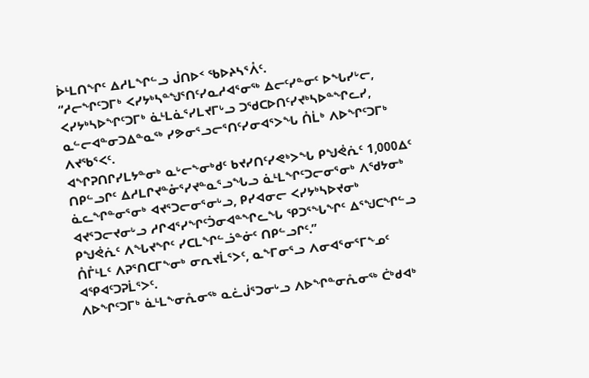ᐆᒻᒪᑎᖏᑦ ᐃᓱᒪᖏᓪᓗ ᒎᑎᐅᑉ ᖃᐅᔨᓴᕐᐰᑦ.
“ᓱᓕᖏᑦᑐᒥᒃ ᐸᓯᔭᒃᓴᓐᖑᕐᑎᑦᓯᓇᓱᐊᕐᓂᖅ ᐃᓕᑦᓯᓐᓂᑦ ᐅᖓᓯᒡᓕ, ᐸᓯᔭᒃᓴᐅᖏᑦᑐᒥᒃ ᓈᒻᒪᓈᕐᓯᒪᔪᒥᒡᓗ ᑐᖁᑕᐅᑎᑦᓯᔪᒃᓴᐅᓐᖏᓚᓯ, ᓇᓪᓕᐊᓐᓂᑐᐃᓐᓇᖅ ᓯᕗᓂᕐᓗᓕᕐᑎᑦᓯᓂᐊᕐᐳᖓ ᑍᒫᒃ ᐱᐅᖏᑦᑐᒥᒃ ᐱᔪᖃᕐᐸᑦ.
ᐊᖏᕈᑎᒋᓯᒪᔭᓐᓂᒃ ᓇᒡᓕᖕᓂᒃᑯᑦ ᑲᔪᓯᑎᑦᓯᕙᒃᐳᖓ ᑭᖑᕚᕇᑦ 1,000ᐃᑦ ᑎᑭᓪᓗᒋᑦ ᐃᓱᒪᒋᔪᓐᓁᕐᓯᔪᓐᓇᕐᓗᖓᓗ ᓈᒻᒪᖏᑦᑐᓕᓂᕐᓂᒃ ᐱᖁᔭᓂᒃ ᓈᓚᖏᓐᓂᕐᓂᒃ ᐊᔪᕐᑐᓕᓂᕐᓂᒡᓗ, ᑭᓯᐊᓂᓕ ᐸᓯᔭᒃᓴᐅᔪᓂᒃ ᐊᔪᕐᑐᓕᔪᓂᒡᓗ ᓱᒋᐊᕐᓯᖏᑦᑑᓂᐊᓐᖏᓚᖓ ᕿᑐᕐᖓᖏᑦ ᐃᕐᖑᑕᖏᓪᓗ ᑭᖑᕚᕇᑦ ᐱᖓᔪᖏᑦ ᓯᑕᒪᖏᓪᓘᓐᓃᑦ ᑎᑭᓪᓗᒋᑦ.”
ᑍᒤᒻᒪᑦ ᐱᕈᕐᑎᑕᒥᖕᓂᒃ ᓂᕆᔪᒫᕐᐳᑦ, ᓇᖕᒥᓂᕐᓗ ᐱᓂᐊᕐᓂᕐᒥᖕᓄᑦ ᐊᕿᐊᑦᑐᕈᒫᕐᐳᑦ.
ᐱᐅᖏᑦᑐᒥᒃ ᓈᒻᒪᖕᓂᕅᓂᖅ ᓇᓛᒎᕐᑐᓂᒡᓗ ᐱᐅᖏᓐᓂᕅᓂᖅ ᑖᒃᑯᐊᒃ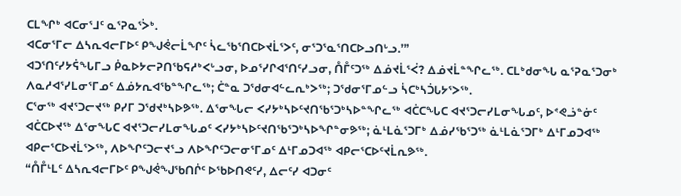ᑕᒪᖏᒃ ᐊᑕᓂᕐᒧᑦ ᓇᕐᕈᓇᕐᐴᒃ.
ᐊᑕᓂᕐᒥᓕ ᐃᓴᕆᐊᓕᒥᐅᑦ ᑭᖑᕚᓕᒫᖏᑦ ᓵᓚᖃᕐᑎᑕᐅᔪᒫᕐᐳᑦ, ᓂᕐᑐᕐᓇᕐᑎᑕᐅᓗᑎᒡᓗ.’”
ᐊᑐᕐᑎᑦᓯᔭᕌᖓᒥᓗ ᑮᓇᐅᔭᓕᕈᑎᖃᕋᓱᒃᐸᒡᓗᓂ, ᐅᓄᕐᓯᒋᐊᕐᑎᑦᓯᓗᓂ, ᑍᒤᑦᑐᖅ ᐃᓅᔪᒫᕐᐹ? ᐃᓅᔪᒫᓐᖏᓚᖅ. ᑕᒪᒃᑯᓂᖓ ᓇᕐᕈᓇᕐᑐᓂᒃ ᐱᓇᓱᐊᕐᓯᒪᓂᕐᒥᓄᑦ ᐃᓅᔭᕆᐊᖃᓐᖏᓚᖅ; ᑖᓐᓇ ᑐᖁᓂᐊᓪᓚᕆᒃᐳᖅ; ᑐᖁᓂᕐᒥᓄᓪᓗ ᓵᑕᒃᓴᑑᒐᔭᕐᐳᖅ.
ᑕᕐᓂᖅ ᐊᔪᕐᑐᓕᔪᖅ ᑭᓯᒥ ᑐᖁᔪᒃᓴᐅᕗᖅ. ᐃᕐᓂᖓᓕ ᐸᓯᔭᒃᓴᐅᑦᔪᑎᖃᕐᑐᒃᓴᐅᓐᖏᓚᖅ ᐊᑖᑕᖓᑕ ᐊᔪᕐᑐᓕᓯᒪᓂᖓᓄᑦ, ᐅᕝᕙᓘᓐᓃᑦ ᐊᑖᑕᐅᔪᖅ ᐃᕐᓂᖓᑕ ᐊᔪᕐᑐᓕᓯᒪᓂᖓᓄᑦ ᐸᓯᔭᒃᓴᐅᑦᔪᑎᖃᕐᑐᒃᓴᐅᖏᓐᓂᕗᖅ; ᓈᒻᒪᓈᕐᑐᒥᒃ ᐃᓅᓯᖃᕐᑐᖅ ᓈᒻᒪᓈᕐᑐᒥᒃ ᐃᒻᒥᓄᑐᐊᖅ ᐊᑭᓕᕐᑕᐅᔪᒫᕐᐳᖅ, ᐱᐅᖏᑦᑐᓕᔪᕐᓗ ᐱᐅᖏᑦᑐᓕᓂᕐᒥᓄᑦ ᐃᒻᒥᓄᑐᐊᖅ ᐊᑭᓕᕐᑕᐅᑦᔪᒫᕆᕗᖅ.
“ᑍᒤᒻᒪᑦ ᐃᓴᕆᐊᓕᒥᐅᑦ ᑭᖑᕚᖑᖃᑎᒌᑦ ᐅᖃᐅᑎᕙᑦᓯ, ᐃᓕᑦᓯ ᐊᑐᓂᑦ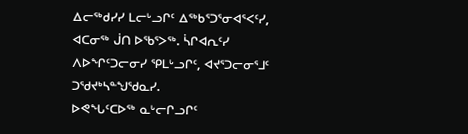ᐃᓕᖅᑯᓯᓯ ᒪᓕᒡᓗᒋᑦ ᐃᖅᑲᕐᑐᕐᓂᐊᕐᐸᑦᓯ, ᐊᑕᓂᖅ ᒎᑎ ᐅᖃᕐᐳᖅ. ᓵᒋᐊᕆᑦᓯ ᐱᐅᖏᑦᑐᓕᓂᓯ ᕿᒪᒡᓗᒋᑦ, ᐊᔪᕐᑐᓕᓂᕐᒧᑦ ᑐᖁᔪᒃᓴᓐᖑᖁᓇᓯ.
ᐅᕙᖓᑦᑕᐅᖅ ᓇᒡᓕᒋᓗᒋᑦ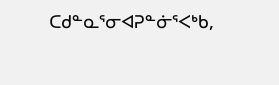ᑕᑯᓐᓇᕐᓂᐊᕈᓐᓃᕐᐸᒃᑲ,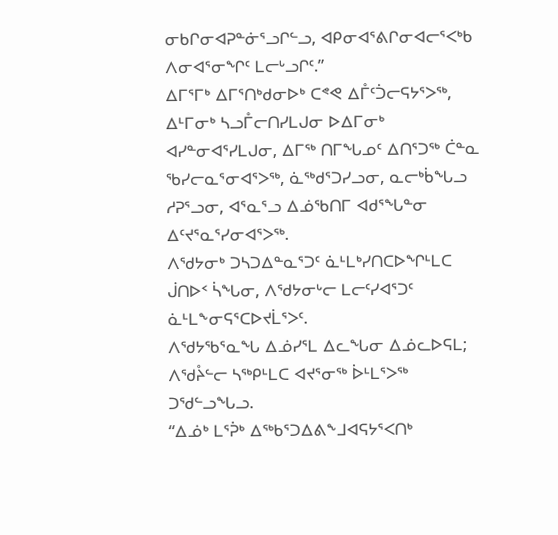ᓂᑲᒋᓂᐊᕈᓐᓃᕐᓗᒋᓪᓗ, ᐊᑭᓂᐊᕐᕕᒋᓂᐊᓕᕐᐸᒃᑲ ᐱᓂᐊᕐᓂᖏᑦ ᒪᓕᒡᓗᒋᑦ.”
ᐃᒥᕐᒥᒃ ᐃᒥᕐᑎᒃᑯᓂᐅᒃ ᑕᕝᕙ ᐃᒤᑦᑑᓕᕋᔭᕐᐳᖅ, ᐃᒻᒥᓂᒃ ᓴᓗᒤᓕᑎᓯᒪᒍᓂ ᐅᐃᒥᓂᒃ ᐊᓯᓐᓂᐊᕐᓯᒪᒍᓂ, ᐃᒥᖅ ᑎᒥᖓᓄᑦ ᐃᑎᕐᑐᖅ ᑖᓐᓇ ᖃᓯᓕᓇᕐᓂᐊᕐᐳᖅ, ᓈᖅᑯᕐᑐᓯᓗᓂ, ᓇᓕᒃᑳᖓᓗ ᓱᕈᕐᓗᓂ, ᐊᕐᓇᕐᓗ ᐃᓅᖃᑎᒥ ᐊᑯᕐᖓᓐᓂ ᐃᑦᔪᕐᓇᕐᓯᓂᐊᕐᐳᖅ.
ᐱᖁᔭᓂᒃ ᑐᓴᑐᐃᓐᓇᕐᑐᑦ ᓈᒻᒪᒃᓯᑎᑕᐅᖏᒻᒪᑕ ᒎᑎᐅᑉ ᓵᖓᓂ, ᐱᖁᔭᓂᒡᓕ ᒪᓕᑦᓯᐊᕐᑐᑦ ᓈᒻᒪᖕᓂᕋᕐᑕᐅᔪᒫᕐᐳᑦ.
ᐱᖁᔭᖃᕐᓇᖓ ᐃᓅᓯᕐᒪ ᐃᓚᖓᓂ ᐃᓅᓚᐅᕋᒪ; ᐱᖁᔧᓪᓕ ᓴᖅᑭᒻᒪᑕ ᐊᔪᕐᓂᖅ ᐆᒻᒪᕐᐳᖅ ᑐᖁᓪᓗᖓᓗ.
“ᐃᓅᒃ ᒪᕐᕉᒃ ᐃᖅᑲᕐᑐᐃᕕᖕᒧᐊᕋᔭᕐᐸᑎᒃ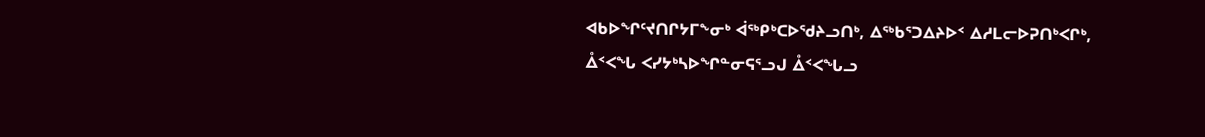ᐊᑲᐅᖏᑦᔪᑎᒋᔭᒥᖕᓂᒃ ᐋᖅᑭᒃᑕᐅᖁᔨᓗᑎᒃ, ᐃᖅᑲᕐᑐᐃᔨᐅᑉ ᐃᓱᒪᓕᐅᕈᑎᒃᐸᒋᒃ, ᐂᑉᐸᖓ ᐸᓯᔭᒃᓴᐅᖏᓐᓂᕋᕐᓗᒍ ᐂᑉᐸᖓᓗ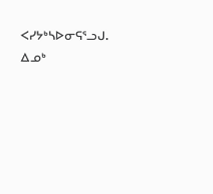ᐸᓯᔭᒃᓴᐅᓂᕋᕐᓗᒍ.
ᐃᓄᒃ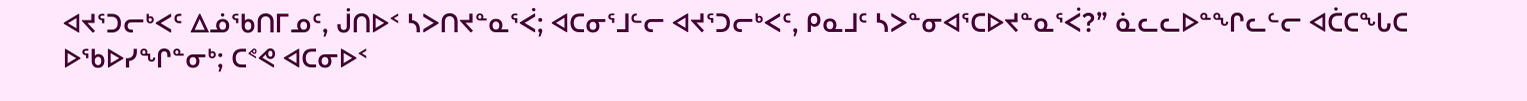ᐊᔪᕐᑐᓕᒃᐸᑦ ᐃᓅᖃᑎᒥᓄᑦ, ᒎᑎᐅᑉ ᓴᐳᑎᔪᓐᓇᕐᐹ; ᐊᑕᓂᕐᒧᓪᓕ ᐊᔪᕐᑐᓕᒃᐸᑦ, ᑭᓇᒧᑦ ᓴᐳᓐᓂᐊᕐᑕᐅᔪᓐᓇᕐᐹ?” ᓈᓚᓚᐅᓐᖏᓚᓪᓕ ᐊᑖᑕᖓᑕ ᐅᖃᐅᓯᖏᓐᓂᒃ; ᑕᕝᕙ ᐊᑕᓂᐅᑉ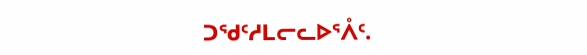ᑐᖁᑦᓱᒪᓕᓚᐅᕐᐰᑦ.